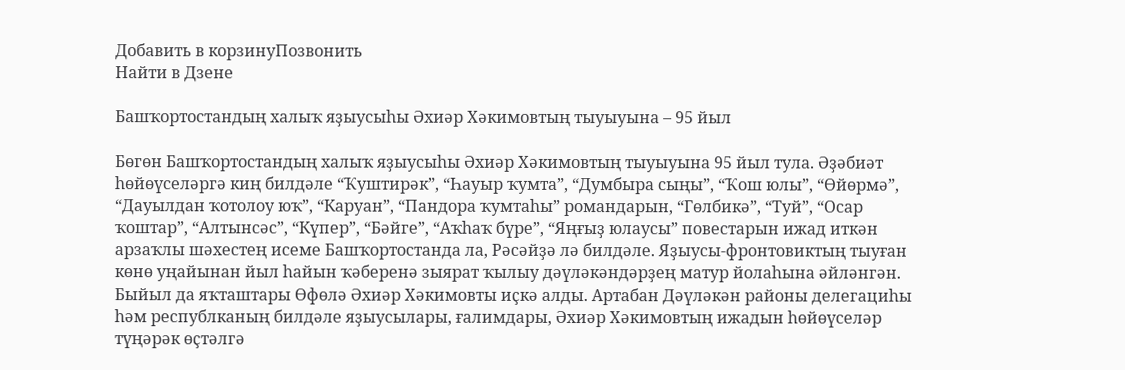Добавить в корзинуПозвонить
Найти в Дзене

Башҡортостандың халыҡ яҙыусыһы Әхиәр Хәкимовтың тыуыуына – 95 йыл

Бөгөн Башҡортостандың халыҡ яҙыусыһы Әхиәр Хәкимовтың тыуыуына 95 йыл тула. Әҙәбиәт һөйөүселәргә киң билдәле “Ҡуштирәк”, “Һауыр ҡумта”, “Думбыра сыңы”, “Ҡош юлы”, “Өйөрмә”, “Дауылдан ҡотолоу юҡ”, “Каруан”, “Пандора ҡумтаһы” романдарын, “Гөлбикә”, “Туй”, “Осар ҡоштар”, “Алтынсәс”, “Күпер”, “Бәйге”, “Аҡһаҡ бүре”, “Яңғыҙ юлаусы” повестарын ижад иткән арзаҡлы шәхестең исеме Башҡортостанда ла, Рәсәйҙә лә билдәле. Яҙыусы-фронтовиктың тыуған көнө уңайынан йыл һайын ҡәберенә зыярат ҡылыу дәүләкәндәрҙең матур йолаһына әйләнгән. Быйыл да яҡташтары Өфөлә Әхиәр Хәкимовты иҫкә алды. Артабан Дәүләкән районы делегациһы һәм республканың билдәле яҙыусылары, ғалимдары, Әхиәр Хәкимовтың ижадын һөйөүселәр түңәрәк өҫтәлгә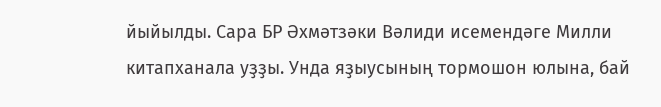йыйылды. Сара БР Әхмәтзәки Вәлиди исемендәге Милли китапханала уҙҙы. Унда яҙыусының тормошон юлына, бай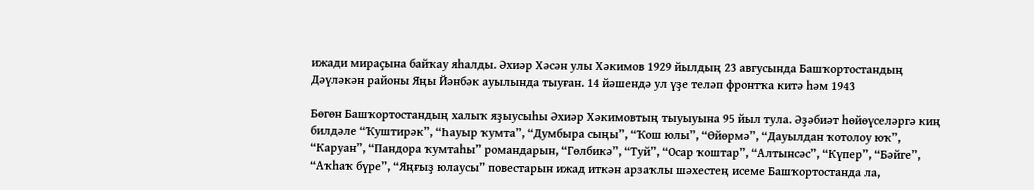ижади мираҫына байҡау яһалды. Әхиәр Хәсән улы Хәкимов 1929 йылдың 23 авгусында Башҡортостандың Дәүләкән районы Яңы Йәнбәк ауылында тыуған. 14 йәшендә ул үҙе теләп фронтҡа китә һәм 1943

Бөгөн Башҡортостандың халыҡ яҙыусыһы Әхиәр Хәкимовтың тыуыуына 95 йыл тула. Әҙәбиәт һөйөүселәргә киң билдәле “Ҡуштирәк”, “Һауыр ҡумта”, “Думбыра сыңы”, “Ҡош юлы”, “Өйөрмә”, “Дауылдан ҡотолоу юҡ”, “Каруан”, “Пандора ҡумтаһы” романдарын, “Гөлбикә”, “Туй”, “Осар ҡоштар”, “Алтынсәс”, “Күпер”, “Бәйге”, “Аҡһаҡ бүре”, “Яңғыҙ юлаусы” повестарын ижад иткән арзаҡлы шәхестең исеме Башҡортостанда ла,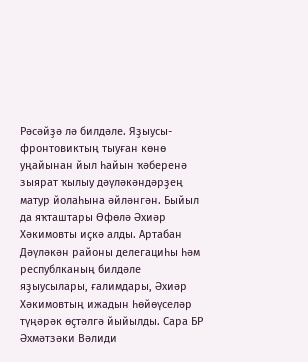Рәсәйҙә лә билдәле. Яҙыусы-фронтовиктың тыуған көнө уңайынан йыл һайын ҡәберенә зыярат ҡылыу дәүләкәндәрҙең матур йолаһына әйләнгән. Быйыл да яҡташтары Өфөлә Әхиәр Хәкимовты иҫкә алды. Артабан Дәүләкән районы делегациһы һәм республканың билдәле яҙыусылары, ғалимдары, Әхиәр Хәкимовтың ижадын һөйөүселәр түңәрәк өҫтәлгә йыйылды. Сара БР Әхмәтзәки Вәлиди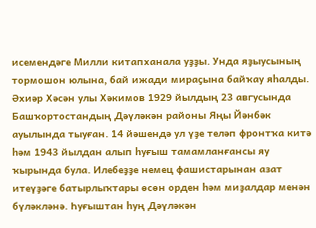исемендәге Милли китапханала уҙҙы. Унда яҙыусының тормошон юлына, бай ижади мираҫына байҡау яһалды. Әхиәр Хәсән улы Хәкимов 1929 йылдың 23 авгусында Башҡортостандың Дәүләкән районы Яңы Йәнбәк ауылында тыуған. 14 йәшендә ул үҙе теләп фронтҡа китә һәм 1943 йылдан алып һуғыш тамамланғансы яу ҡырында була. Илебеҙҙе немец фашистарынан азат итеүҙәге батырлыҡтары өсөн орден һәм миҙалдар менән бүләкләнә. Һуғыштан һуң Дәүләкән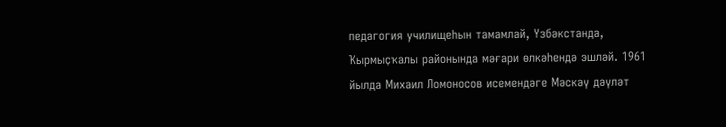педагогия училищеһын тамамлай, Үзбәкстанда, Ҡырмыҫҡалы районында мәғари өлкәһендә эшләй. 1961 йылда Михаил Ломоносов исемендәге Мәскәү дәүләт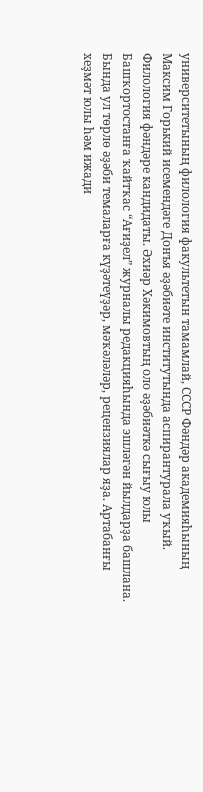университетының филология факультетын тамамлай, СССР Фәндәр академияһының Максим Горький исемендәге Донъя әҙәбиәте институтында аспирантурала уҡый. Филология фәндәре кандидаты. Әхиәр Хәкимовтың оло әҙәбиәткә сығыу юлы Башҡортостанға ҡайтҡас “Ағиҙел” журналы редакцияһында эшләгән йылдарҙа башлана. Бында ул төрлө әҙәби темаларға күҙәтеүҙәр, мәҡәләләр, рецензиялар яҙа. Артабанғы хеҙмәт юлы һәм ижади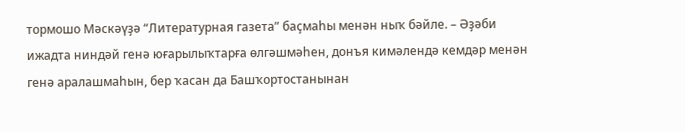тормошо Мәскәүҙә “Литературная газета” баҫмаһы менән ныҡ бәйле. – Әҙәби ижадта ниндәй генә юғарылыҡтарға өлгәшмәһен, донъя кимәлендә кемдәр менән генә аралашмаһын, бер ҡасан да Башҡортостанынан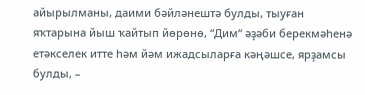айырылманы, даими бәйләнештә булды, тыуған яҡтарына йыш ҡайтып йөрөнө, “Дим“ әҙәби берекмәһенә етәкселек итте һәм йәм ижадсыларға кәңәшсе, ярҙамсы булды, –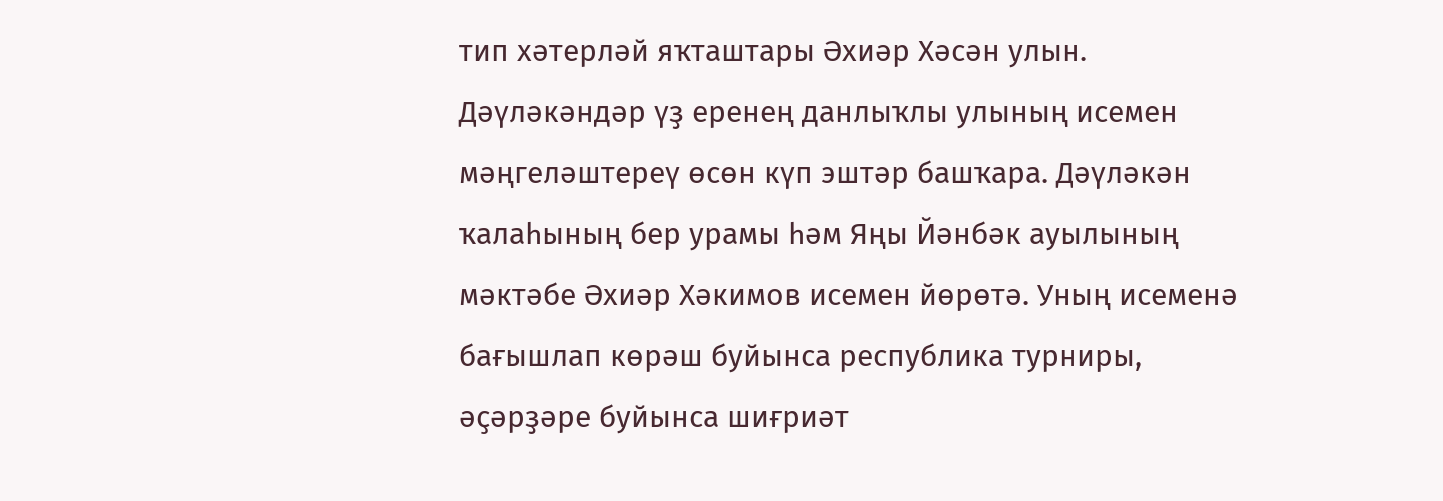тип хәтерләй яҡташтары Әхиәр Хәсән улын. Дәүләкәндәр үҙ еренең данлыҡлы улының исемен мәңгеләштереү өсөн күп эштәр башҡара. Дәүләкән ҡалаһының бер урамы һәм Яңы Йәнбәк ауылының мәктәбе Әхиәр Хәкимов исемен йөрөтә. Уның исеменә бағышлап көрәш буйынса республика турниры, әҫәрҙәре буйынса шиғриәт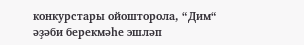конкурстары ойошторола, “Дим“ әҙәби берекмәһе эшләп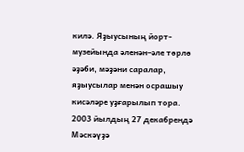килә. Яҙыусының йорт-музейында әленән–әле төрлө әҙәби, мәҙәни саралар, яҙыусылар менән осрашыу кисәләре уҙғарылып тора. 2003 йылдың 27 декабрендә Мәскәүҙә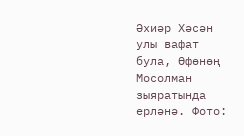Әхиәр Хәсән улы вафат була, Өфөнөң Мосолман зыяратында ерләнә. Фото: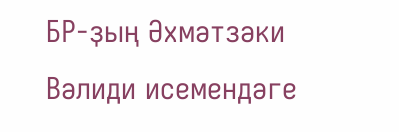БР-ҙың Әхмәтзәки Вәлиди исемендәге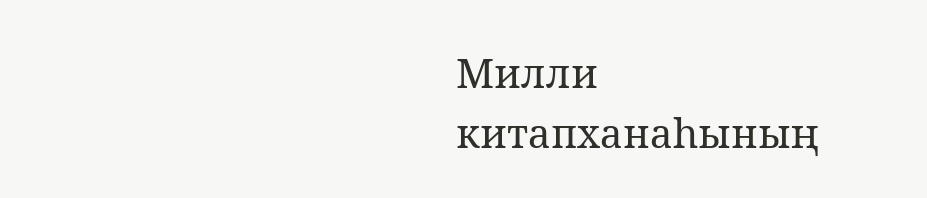Милли китапханаһының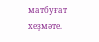матбуғат хеҙмәте.